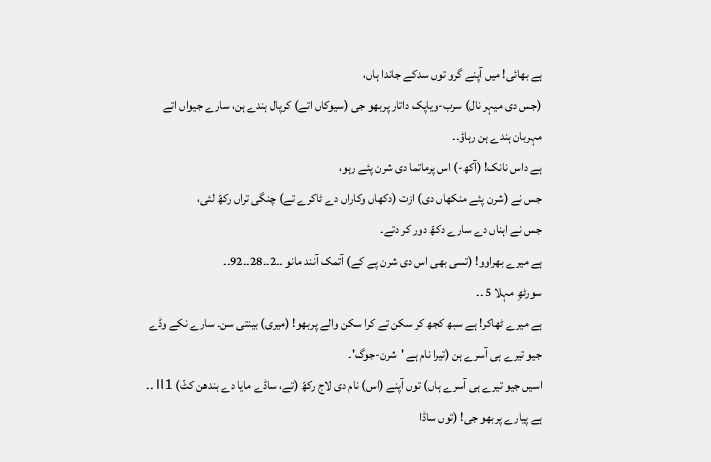ہے بھائی! میں آپنے گرو توں سدکے جاندا ہاں،
(جس دی میہر نال) سرب-ویاپک داتار پربھو جی (سیوکاں اتے) کرپال ہندے ہن، سارے جیواں اتے مہربان ہندے ہن رہاؤ۔۔
ہے داس نانک! (آکھ-) اس پرماتما دی شرن پئے رہو،
جس نے (شرن پئے منکھاں دی) ازت (دکھاں وکاراں دے ٹاکرے تے) چنگی تراں رکھّ لئی،
جس نے اہناں دے سارے دکھّ دور کر دتے۔
ہے میرے بھراوو! (تسی بھی اس دی شرن پے کے) آتمک آنند مانو ۔۔2۔۔28۔۔92۔۔
سورٹھِ مہلا 5 ۔۔
ہے میرے ٹھاکر! ہے سبھ کجھ کر سکن تے کرا سکن والے پربھو! (میری) بینتی سن۔ سارے نکے وڈے جیو تیرے ہی آسرے ہن (تیرا نام ہے 'شرن-جوگ'۔
اسیں جیو تیرے ہی آسرے ہاں) توں آپنے (اس) نام دی لاج رکھّ (تے، ساڈے مایا دے بندھن کٹّ) ॥1۔۔
ہے پیارے پربھو جی! (توں ساڈا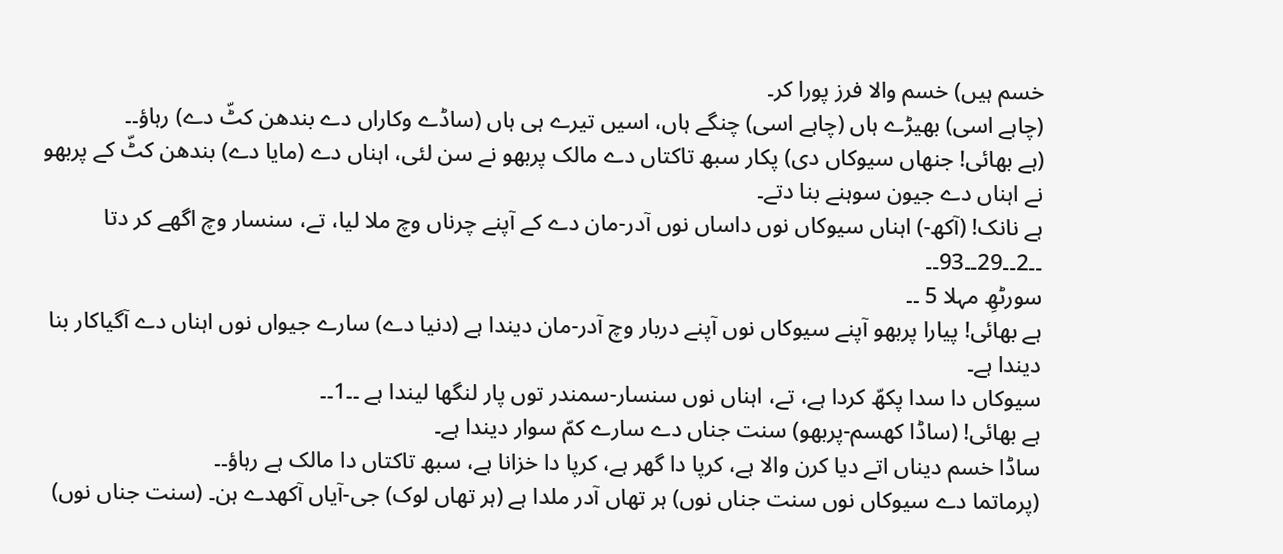خسم ہیں) خسم والا فرز پورا کر۔
(چاہے اسی) بھیڑے ہاں (چاہے اسی) چنگے ہاں، اسیں تیرے ہی ہاں (ساڈے وکاراں دے بندھن کٹّ دے) رہاؤ۔۔
(ہے بھائی! جنھاں سیوکاں دی) پکار سبھ تاکتاں دے مالک پربھو نے سن لئی، اہناں دے (مایا دے) بندھن کٹّ کے پربھو نے اہناں دے جیون سوہنے بنا دتے۔
ہے نانک! (آکھ-) اہناں سیوکاں نوں داساں نوں آدر-مان دے کے آپنے چرناں وچ ملا لیا، تے، سنسار وچ اگھے کر دتا ۔۔2۔۔29۔۔93۔۔
سورٹھِ مہلا 5 ۔۔
ہے بھائی! پیارا پربھو آپنے سیوکاں نوں آپنے دربار وچ آدر-مان دیندا ہے (دنیا دے) سارے جیواں نوں اہناں دے آگیاکار بنا دیندا ہے۔
سیوکاں دا سدا پکھّ کردا ہے، تے، اہناں نوں سنسار-سمندر توں پار لنگھا لیندا ہے ۔۔1۔۔
ہے بھائی! (ساڈا کھسم-پربھو) سنت جناں دے سارے کمّ سوار دیندا ہے۔
ساڈا خسم دیناں اتے دیا کرن والا ہے، کرپا دا گھر ہے، کرپا دا خزانا ہے، سبھ تاکتاں دا مالک ہے رہاؤ۔۔
(پرماتما دے سیوکاں نوں سنت جناں نوں) ہر تھاں آدر ملدا ہے (ہر تھاں لوک) جی-آیاں آکھدے ہن۔ (سنت جناں نوں)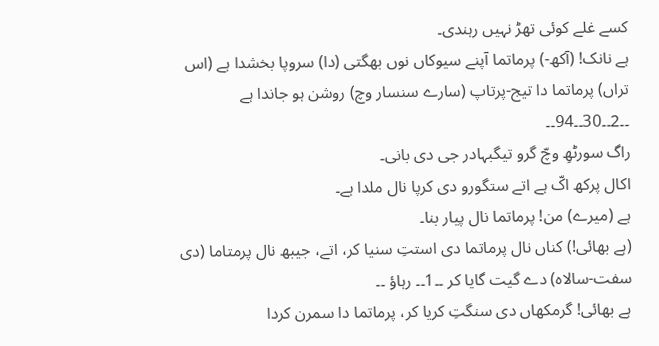کسے غلے کوئی تھڑ نہیں رہندی۔
ہے نانک! (آکھ-) پرماتما آپنے سیوکاں نوں بھگتی (دا) سروپا بخشدا ہے (اس تراں) پرماتما دا تیج-پرتاپ (سارے سنسار وچ) روشن ہو جاندا ہے ۔۔2۔۔30۔۔94۔۔
راگ سورٹھِ وچّ گرو تیگبہادر جی دی بانی۔
اکال پرکھ اکّ ہے اتے ستگورو دی کرپا نال ملدا ہے۔
ہے (میرے) من! پرماتما نال پیار بنا۔
(ہے بھائی!) کناں نال پرماتما دی استتِ سنیا کر، اتے، جیبھ نال پرمتاما (دی سفت-سالاہ) دے گیت گایا کر ۔۔1۔۔ رہاؤ ۔۔
ہے بھائی! گرمکھاں دی سنگتِ کریا کر، پرماتما دا سمرن کردا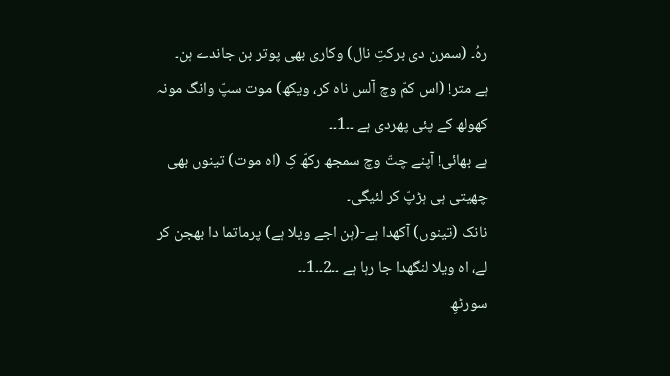رہُ۔ (سمرن دی برکتِ نال) وکاری بھی پوتر بن جاندے ہن۔
ہے متر! (اس کمّ وچ آلس ناہ کر، ویکھ) موت سپّ وانگ مونہ کھولھ کے پئی پھردی ہے ۔۔1۔۔
ہے بھائی! آپنے چتّ وچ سمجھ رکھّ کِ (اہ موت) تینوں بھی چھیتی ہی ہڑپّ کر لئیگی۔
نانک (تینوں) آکھدا ہے-(ہن اجے ویلا ہے) پرماتما دا بھجن کر لے، اہ ویلا لنگھدا جا رہا ہے ۔۔2۔۔1۔۔
سورٹھِ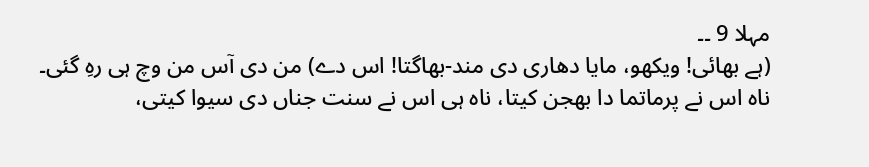مہلا 9 ۔۔
(ہے بھائی! ویکھو، مایا دھاری دی مند-بھاگتا! اس دے) من دی آس من وچ ہی رہِ گئی۔
ناہ اس نے پرماتما دا بھجن کیتا، ناہ ہی اس نے سنت جناں دی سیوا کیتی،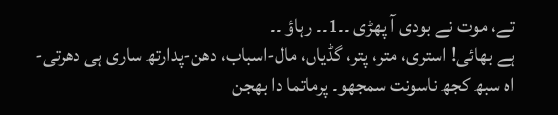تے، موت نے بودی آ پھڑی ۔۔1۔۔ رہاؤ ۔۔
ہے بھائی! استری، متر، پتر، گڈیاں، مال-اسباب، دھن-پدارتھ ساری ہی دھرتی-
اہ سبھ کجھ ناسونت سمجھو۔ پرماتما دا بھجن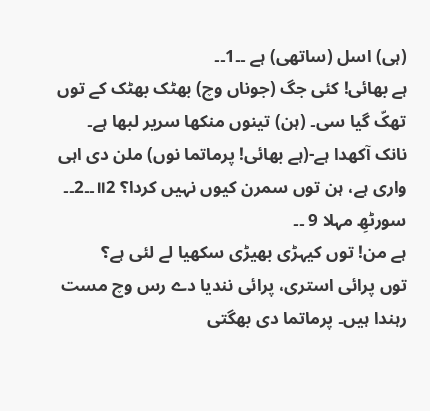(ہی) اسل (ساتھی) ہے ۔۔1۔۔
ہے بھائی! کئی جگ (جوناں وچ) بھٹک بھٹک کے توں تھکّ گیا سی۔ (ہن) تینوں منکھا سریر لبھا ہے۔
نانک آکھدا ہے-(ہے بھائی! پرماتما نوں) ملن دی اہی واری ہے، ہن توں سمرن کیوں نہیں کردا؟ ॥2۔۔2۔۔
سورٹھِ مہلا 9 ۔۔
ہے من! توں کیہڑی بھیڑی سکھیا لے لئی ہے؟
توں پرائی استری، پرائی نندیا دے رس وچ مست رہندا ہیں۔ پرماتما دی بھگتی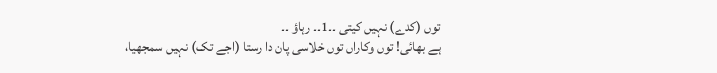توں (کدے) نہیں کیتی ۔۔1۔۔ رہاؤ ۔۔
ہے بھائی! توں وکاراں توں خلاسی پان دا رستا (اجے تک) نہیں سمجھیا،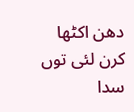دھن اکٹھا کرن لئی توں سدا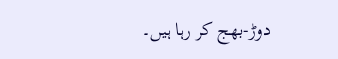دوڑ-بھج کر رہا ہیں۔